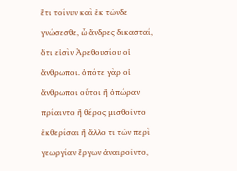ἔτι τοίνυν καὶ ἐκ τῶνδε γνώσεσθε, ὦ ἄνδρες δικασταί, ὅτι εἰσὶν Ἀρεθουσίου οἱ ἄνθρωποι. ὁπότε γὰρ οἱ ἄνθρωποι οὗτοι ἢ ὀπώραν πρίαιντο ἢ θέρος μισθοῖντο ἐκθερίσαι ἢ ἄλλο τι τῶν περὶ γεωργίαν ἔργων ἀναιροῖντο,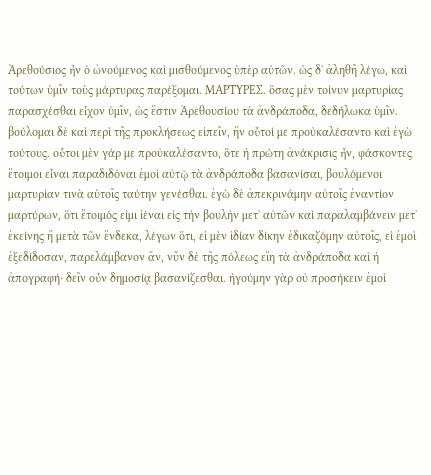Ἀρεθούσιος ἦν ὁ ὠνούμενος καὶ μισθούμενος ὑπὲρ αὐτῶν. ὡς δʼ ἀληθῆ λέγω, καὶ τούτων ὑμῖν τοὺς μάρτυρας παρέξομαι. ΜΑΡΤΥΡΕΣ. ὅσας μὲν τοίνυν μαρτυρίας παρασχέσθαι εἶχον ὑμῖν, ὡς ἔστιν Ἀρεθουσίου τὰ ἀνδράποδα, δεδήλωκα ὑμῖν. βούλομαι δὲ καὶ περὶ τῆς προκλήσεως εἰπεῖν, ἣν οὗτοί με προὐκαλέσαντο καὶ ἐγὼ τούτους. οὗτοι μὲν γάρ με προὐκαλέσαντο, ὅτε ἡ πρώτη ἀνάκρισις ἦν, φάσκοντες ἕτοιμοι εἶναι παραδιδόναι ἐμοὶ αὐτῷ τὰ ἀνδράποδα βασανίσαι, βουλόμενοι μαρτυρίαν τινὰ αὑτοῖς ταύτην γενέσθαι. ἐγὼ δὲ ἀπεκρινάμην αὐτοῖς ἐναντίον μαρτύρων, ὅτι ἕτοιμός εἰμι ἰέναι εἰς τὴν βουλὴν μετʼ αὐτῶν καὶ παραλαμβάνειν μετʼ ἐκείνης ἢ μετὰ τῶν ἕνδεκα, λέγων ὅτι, εἰ μὲν ἰδίαν δίκην ἐδικαζόμην αὐτοῖς, εἰ ἐμοὶ ἐξεδίδοσαν, παρελάμβανον ἄν, νῦν δὲ τῆς πόλεως εἴη τὰ ἀνδράποδα καὶ ἡ ἀπογραφή· δεῖν οὖν δημοσίᾳ βασανίζεσθαι. ἡγούμην γὰρ οὐ προσήκειν ἐμοὶ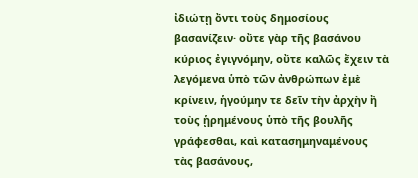ἰδιώτῃ ὄντι τοὺς δημοσίους βασανίζειν· οὔτε γὰρ τῆς βασάνου κύριος ἐγιγνόμην, οὔτε καλῶς ἔχειν τὰ λεγόμενα ὑπὸ τῶν ἀνθρώπων ἐμὲ κρίνειν, ἡγούμην τε δεῖν τὴν ἀρχὴν ἢ τοὺς ᾑρημένους ὑπὸ τῆς βουλῆς γράφεσθαι, καὶ κατασημηναμένους τὰς βασάνους,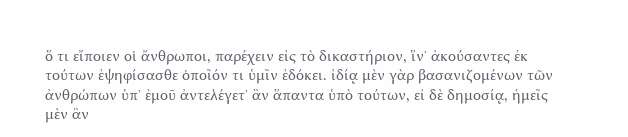ὅ τι εἴποιεν οἱ ἄνθρωποι, παρέχειν εἰς τὸ δικαστήριον, ἵνʼ ἀκούσαντες ἐκ τούτων ἐψηφίσασθε ὁποῖόν τι ὑμῖν ἐδόκει. ἰδίᾳ μὲν γὰρ βασανιζομένων τῶν ἀνθρώπων ὑπʼ ἐμοῦ ἀντελέγετʼ ἂν ἅπαντα ὑπὸ τούτων, εἰ δὲ δημοσίᾳ, ἡμεῖς μὲν ἂν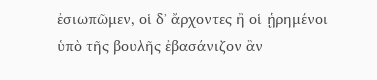ἐσιωπῶμεν, οἱ δʼ ἄρχοντες ἢ οἱ ᾑρημένοι ὑπὸ τῆς βουλῆς ἐβασάνιζον ἂν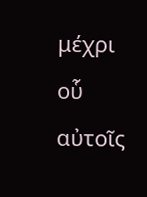μέχρι οὗ αὐτοῖς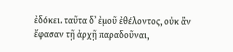ἐδόκει. ταῦτα δʼ ἐμοῦ ἐθέλοντος, οὐκ ἂν ἔφασαν τῇ ἀρχῇ παραδοῦναι,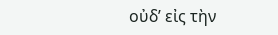οὐδʼ εἰς τὴν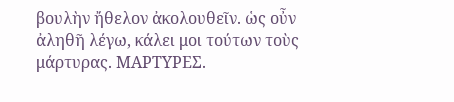βουλὴν ἤθελον ἀκολουθεῖν. ὡς οὖν ἀληθῆ λέγω, κάλει μοι τούτων τοὺς μάρτυρας. ΜΑΡΤΥΡΕΣ.